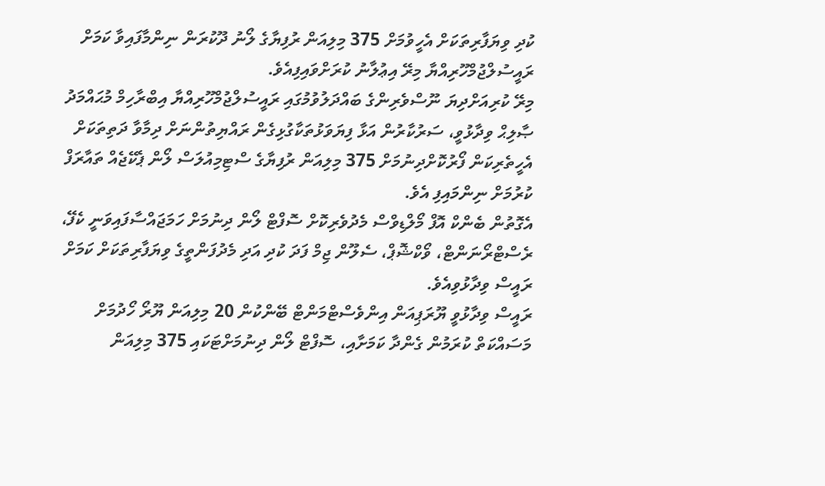ކުދި ވިޔަފާރިތަކަށް އެހީވުމަށް 375 މިލިއަން ރުފިޔާގެ ލޯނު ދޫކުރަން ނިންމާފައިވާ ކަމަށް ރައީސުލްޖުމްހޫރިއްޔާ މިރޭ އިޢުލާނު ކުރަށްވައިފިއެވެ.
މިރޭ ކުރިއަށްދިޔަ ނޫސްވެރިންގެ ބައްދަލުވުމުގައި ރައީސުލްޖުމްހޫރިއްޔާ އިބްރާހިމް މުޙައްމަދު ޞާލިޙް ވިދާޅުވީ، ސަރުކާރުން އަޅާ ފިޔަވަޅުތަކާގުޅިގެން ރައްޔިތުންނަށް ދިމާވާ ދަތިތަކަށް އެހީތެރިކަން ފޯރުކޮށްދިނުމަށް 375 މިލިއަން ރުފިޔާގެ ސްޓިމިއުލަސް ލޯން ޕެކޭޖެއް ތައާރަފް ކުރުމަށް ނިންމައިފި އެވެ.
އެގޮތުން ބެންކް އޮފް މޯލްޑިވްސް މެދުވެރިކޮށް ސޮފްޓް ލޯން ދިނުމަށް ހަމަޖައްސާފައިވަނީ ކެފޭ، ރެސްޓްރޯނަންޓް، ވޯކްޝޮޕް، ސެލޫން ޖިމް ފަދަ ކުދި އަދި މެދުފަންތީގެ ވިޔަފާރިތަކަށް ކަމަށް ރައީސް ވިދާޅުވިއެވެ.
ރައީސް ވިދާޅުވީ ޔޫރަޕިއަން އިންވެސްޓްމަންޓް ބޭންކުން 20 މިލިއަން ޔޫރޯ ހޯދުމަށް މަސައްކަތް ކުރަމުން ގެންދާ ކަމަށާއި، ސޮފްޓް ލޯން ދިނުމަށްޓަކައި 375 މިލިއަން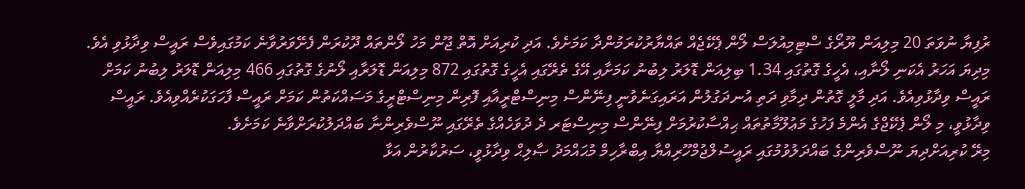ރުފިޔާ ނުވަތަ 20 މިލިއަން ޔޫރޯގެ ސްޓިމިއުލަސް ލޯން ޕެކޭޖެއް ތައްޔާރުކުރަމުންދާ ކަމަށެވެ. އަދި ކުރިއަށް އޮތް ޖޫން މަހު ލޯންތައް ދޫކުރަން ފެށޭވަރުވާނެ ކަމުގައިވެސް ރައީސް ވިދާޅުވި އެވެ.
މިދިޔަ އަހަރު އެކަނި ލޯނާއި، އެހީގެ ގޮތުގައި 1.34 ބިލިއަން ޑޮލަރު ލިބުނު ކަމަށާއި އޭގެ ތެރޭގައި އެހީގެ ގޮތުގައި 872 މިލިއަން ޑޮލަރާއި ލޯނުގެ ގޮތުގައި 466 މިލިއަން ޑޮލަރު ލިބުނު ކަމަށް ރައީސް ވިދާޅުވިއެވެ. އަދި މާލީ ގޮތުން ދިމާވި ދަތި އުނދަގުލުން އަރައިގަނެވުނީ ފިނޭންސް މިނިސްޓްރީއާއި ފޮރިން މިނިސްޓްރީގެ މަސައްކަތުން ކަމަށް ރައީސް ފާހަގަކުރެއްވިއެވެ. ރައީސް ވިދާޅުވީ، މި ލޯން ޕެކޭޖްގެ އެންމެ ފަހުގެ މަޢުލޫމާތުތައް ޙިއްސާކުރުމަށް ފިނޭންސް މިނިސްޓަރ ދެ ދުވަހެއްގެ ތެރޭގައި ނޫސްވެރިންނާ ބައްދަލުކުރަށްވާނެ ކަމަށެވެ.
މިރޭ ކުރިއަށްދިޔަ ނޫސްވެރިންގެ ބައްދަލުވުމުގައި ރައީސުލްޖުމްހޫރިއްޔާ އިބްރާހިމް މުޙައްމަދު ޞާލިޙް ވިދާޅުވީ، ސަރުކާރުން އަޅާ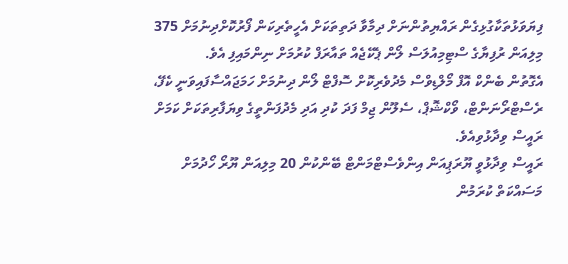ފިޔަވަޅުތަކާގުޅިގެން ރައްޔިތުންނަށް ދިމާވާ ދަތިތަކަށް އެހީތެރިކަން ފޯރުކޮށްދިނުމަށް 375 މިލިއަން ރުފިޔާގެ ސްޓިމިއުލަސް ލޯން ޕެކޭޖެއް ތައާރަފް ކުރުމަށް ނިންމައިފި އެވެ.
އެގޮތުން ބެންކް އޮފް މޯލްޑިވްސް މެދުވެރިކޮށް ސޮފްޓް ލޯން ދިނުމަށް ހަމަޖައްސާފައިވަނީ ކެފޭ، ރެސްޓްރޯނަންޓް، ވޯކްޝޮޕް، ސެލޫން ޖިމް ފަދަ ކުދި އަދި މެދުފަންތީގެ ވިޔަފާރިތަކަށް ކަމަށް ރައީސް ވިދާޅުވިއެވެ.
ރައީސް ވިދާޅުވީ ޔޫރަޕިއަން އިންވެސްޓްމަންޓް ބޭންކުން 20 މިލިއަން ޔޫރޯ ހޯދުމަށް މަސައްކަތް ކުރަމުން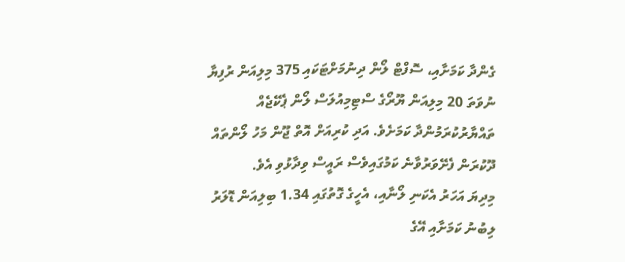ގެންދާ ކަމަށާއި، ސޮފްޓް ލޯން ދިނުމަށްޓަކައި 375 މިލިއަން ރުފިޔާ ނުވަތަ 20 މިލިއަން ޔޫރޯގެ ސްޓިމިއުލަސް ލޯން ޕެކޭޖެއް ތައްޔާރުކުރަމުންދާ ކަމަށެވެ. އަދި ކުރިއަށް އޮތް ޖޫން މަހު ލޯންތައް ދޫކުރަން ފެށޭވަރުވާނެ ކަމުގައިވެސް ރައީސް ވިދާޅުވި އެވެ.
މިދިޔަ އަހަރު އެކަނި ލޯނާއި، އެހީގެ ގޮތުގައި 1.34 ބިލިއަން ޑޮލަރު ލިބުނު ކަމަށާއި އޭގެ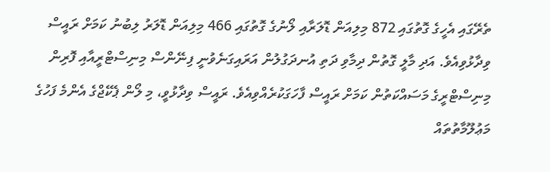ތެރޭގައި އެހީގެ ގޮތުގައި 872 މިލިއަން ޑޮލަރާއި ލޯނުގެ ގޮތުގައި 466 މިލިއަން ޑޮލަރު ލިބުނު ކަމަށް ރައީސް ވިދާޅުވިއެވެ. އަދި މާލީ ގޮތުން ދިމާވި ދަތި އުނދަގުލުން އަރައިގަނެވުނީ ފިނޭންސް މިނިސްޓްރީއާއި ފޮރިން މިނިސްޓްރީގެ މަސައްކަތުން ކަމަށް ރައީސް ފާހަގަކުރެއްވިއެވެ. ރައީސް ވިދާޅުވީ، މި ލޯން ޕެކޭޖްގެ އެންމެ ފަހުގެ މަޢުލޫމާތުތައް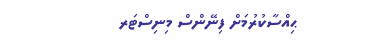ޙިއްސާކުރުމަށް ފިނޭންސް މިނިސްޓަރ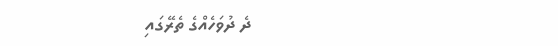ދެ ދުވަހެއްގެ ތެރޭގައި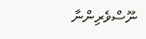ނޫސްވެރިންނާ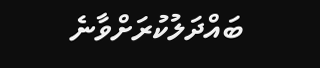ބައްދަލުކުރަށްވާނެ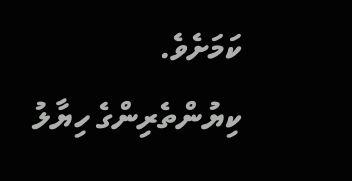ކަމަށެވެ.
ކިޔުންތެރިންގެ ހިޔާލު